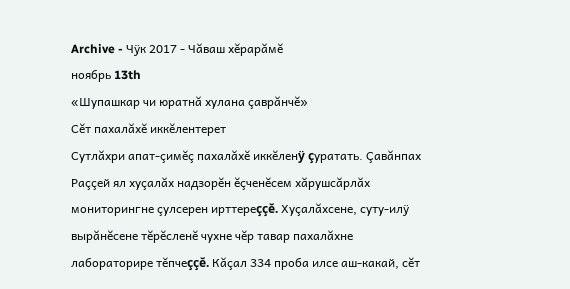Archive - Чÿк 2017 - Чăваш хĕрарăмĕ
ноябрь 13th
«Шупашкар чи юратнă хулана çаврăнчĕ»
Сĕт пахалăхĕ иккĕлентерет
Сутлăхри апат-çимĕç пахалăхĕ иккĕленÿ çуратать. Çавăнпах Раççей ял хуçалăх надзорĕн ĕçченĕсем хăрушсăрлăх мониторингне çулсерен ирттереççĕ. Хуçалăхсене, суту-илÿ вырăнĕсене тĕрĕсленĕ чухне чĕр тавар пахалăхне лабораторире тĕпчеççĕ. Кăçал 334 проба илсе аш-какай, сĕт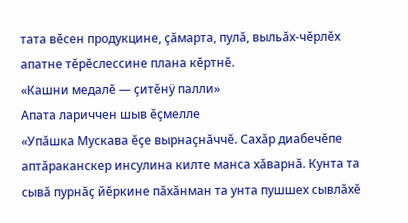тата вĕсен продукцине, çăмарта, пулă, выльăх-чĕрлĕх апатне тĕрĕслессине плана кĕртнĕ.
«Кашни медалĕ — çитĕнÿ палли»
Апата лариччен шыв ĕçмелле
«Упăшка Мускава ĕçе вырнаçнăччĕ. Сахăр диабечĕпе аптăраканскер инсулина килте манса хăварнă. Кунта та сывă пурнăç йĕркине пăхăнман та унта пушшех сывлăхĕ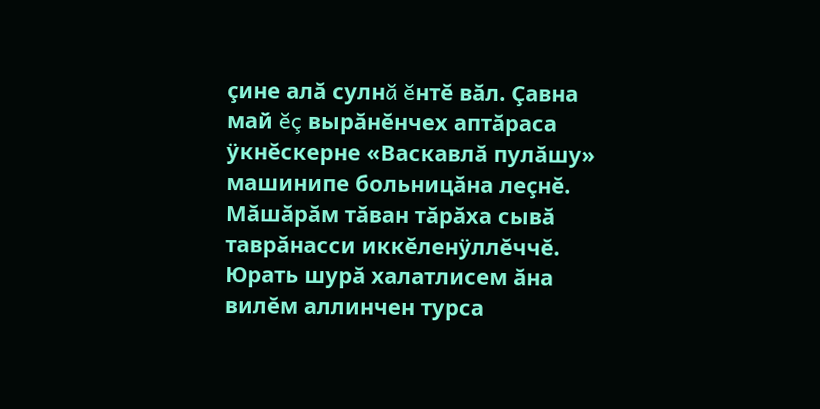çине алă сулнă ĕнтĕ вăл. Çавна май ĕç вырăнĕнчех аптăраса ÿкнĕскерне «Васкавлă пулăшу» машинипе больницăна леçнĕ. Мăшăрăм тăван тăрăха сывă таврăнасси иккĕленÿллĕччĕ. Юрать шурă халатлисем ăна вилĕм аллинчен турса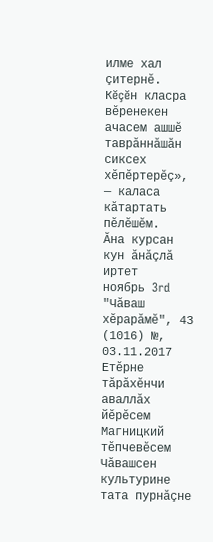илме хал çитернĕ. Кĕçĕн класра вĕренекен ачасем ашшĕ таврăннăшăн сиксех хĕпĕртерĕç», — каласа кăтартать пĕлĕшĕм.
Ăна курсан кун ăнăçлă иртет
ноябрь 3rd
"Чăваш хĕрарăмĕ", 43 (1016) №, 03.11.2017
Етĕрне тăрăхĕнчи аваллăх йĕрĕсем
Магницкий тĕпчевĕсем
Чăвашсен культурине тата пурнăçне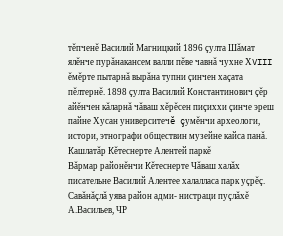тĕпченĕ Василий Магницкий 1896 çулта Шăмат ялĕнче пурăнакансем валли пĕве чавнă чухне ХVIII ĕмĕрте пытарнă вырăна тупни çинчен хаçата пĕлтернĕ. 1898 çулта Василий Константинович çĕр айĕнчен кăларнă чăваш хĕрĕсен пиçиххи çинче эреш пайне Хусан университечĕ çумĕнчи археологи, истори, этнографи обществин музейне кайса панă.
Кашлатăр Кĕтеснерте Алентей паркĕ
Вăрмар районĕнчи Кĕтеснерте Чăваш халăх писательне Василий Алентее халалласа парк уçрĕç.
Савăнăçлă уява район адми- нистраци пуçлăхĕ А.Васильев, ЧР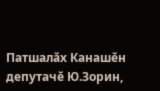Патшалăх Канашĕн депутачĕ Ю.Зорин,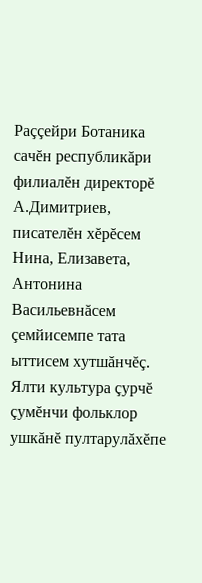Раççейри Ботаника сачĕн республикăри филиалĕн директорĕ А.Димитриев, писателĕн хĕрĕсем Нина, Елизавета, Антонина Васильевнăсем çемйисемпе тата ыттисем хутшăнчĕç. Ялти культура çурчĕ çумĕнчи фольклор ушкăнĕ пултарулăхĕпе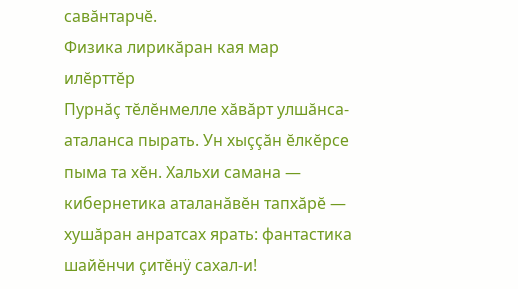савăнтарчĕ.
Физика лирикăран кая мар илĕрттĕр
Пурнăç тĕлĕнмелле хăвăрт улшăнса-аталанса пырать. Ун хыççăн ĕлкĕрсе пыма та хĕн. Хальхи самана — кибернетика аталанăвĕн тапхăрĕ — хушăран анратсах ярать: фантастика шайĕнчи çитĕнÿ сахал-и!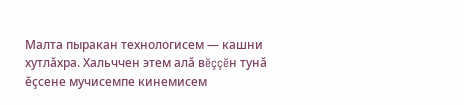Малта пыракан технологисем — кашни хутлăхра. Хальччен этем алă вĕççĕн тунă ĕçсене мучисемпе кинемисем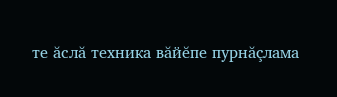те ăслă техника вăйĕпе пурнăçлама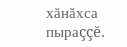хăнăхса пыраççĕ.